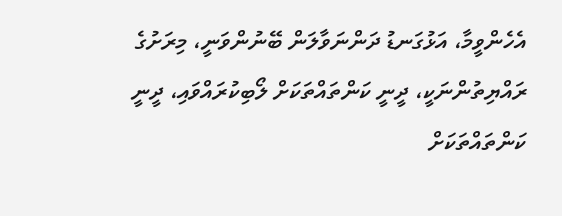އެހެންވީމާ، އަޅުގަނޑު ދަންނަވާލަން ބޭނުންވަނީ، މިރަށުގެ ރައްޔިތުންނަކީ، ދީނީ ކަންތައްތަކަށް ލޯބިކުރައްވައި، ދީނީ ކަންތައްތަކަށް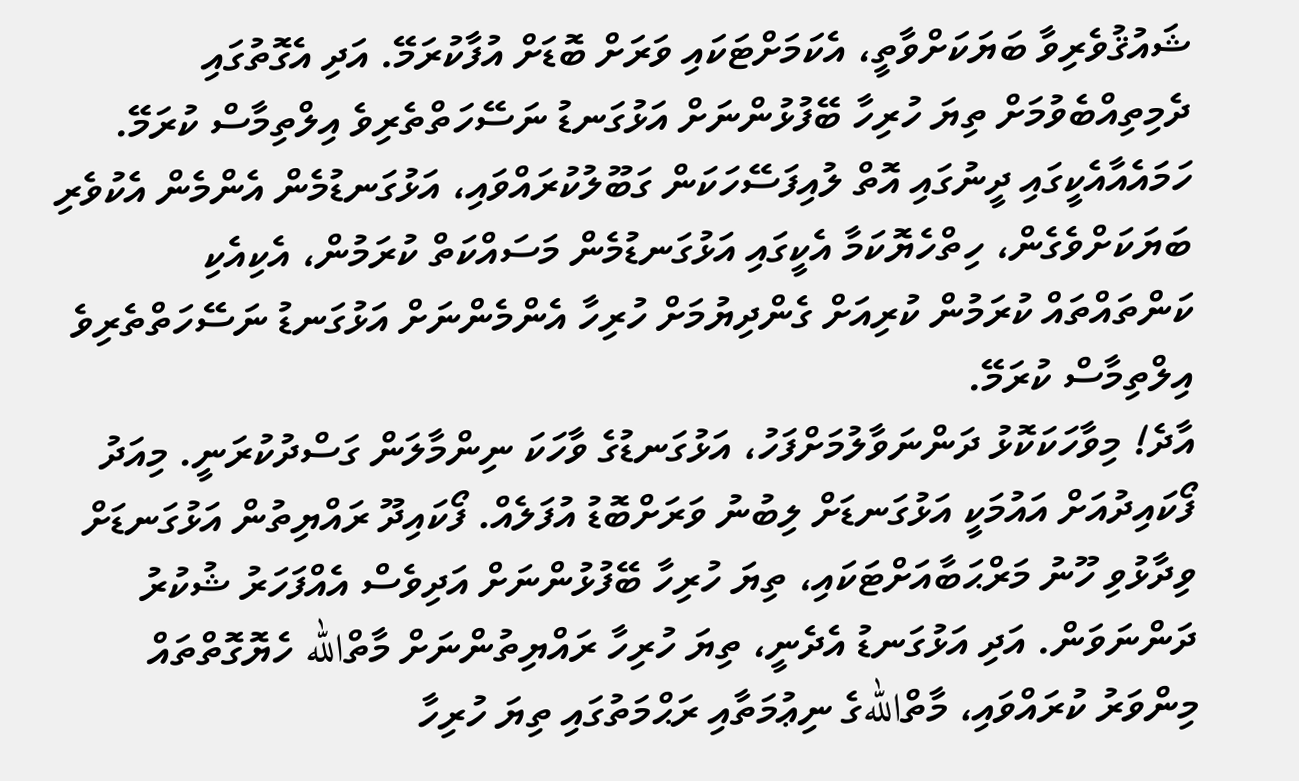ޝައުޤުވެރިވާ ބަޔަކަށްވާތީ، އެކަމަށްޓަކައި ވަރަށް ބޮޑަށް އުފާކުރަމޭ. އަދި އެގޮތުގައި ދެމިތިއްބެވުމަށް ތިޔަ ހުރިހާ ބޭފުޅުންނަށް އަޅުގަނޑު ނަސޭހަތްތެރިވެ އިލްތިމާސް ކުރަމޭ. ހަމައެއާއެކީގައި ދީނުގައި އޮތް ލުއިފަސޭހަކަން ގަބޫލުކުރައްވައި، އަޅުގަނޑުމެން އެންމެން އެކުވެރި ބަޔަކަށްވެގެން، ހިތްހެޔޮކަމާ އެކީގައި އަޅުގަނޑުމެން މަސައްކަތް ކުރަމުން، އެކިއެކި ކަންތައްތައް ކުރަމުން ކުރިއަށް ގެންދިޔުމަށް ހުރިހާ އެންމެންނަށް އަޅުގަނޑު ނަސޭހަތްތެރިވެ އިލްތިމާސް ކުރަމޭ.
އާދެ! މިވާހަކަކޮޅު ދަންނަވާލުމަށްފަހު، އަޅުގަނޑުގެ ވާހަކަ ނިންމާލަން ގަސްދުކުރަނީ. މިއަދު ފޯކައިދުއަށް އައުމަކީ އަޅުގަނޑަށް ލިބުނު ވަރަށްބޮޑު އުފަލެއް. ފޯކައިދޫ ރައްޔިތުން އަޅުގަނޑަށް ވިދާޅުވި ހޫނު މަރްޙަބާއަށްޓަކައި، ތިޔަ ހުރިހާ ބޭފުޅުންނަށް އަދިވެސް އެއްފަހަރު ޝުކުރު ދަންނަވަން. އަދި އަޅުގަނޑު އެދެނީ، ތިޔަ ހުރިހާ ރައްޔިތުންނަށް މާތްالله ހެޔޮގޮތްތައް މިންވަރު ކުރައްވައި، މާތްاللهގެ ނިޢުމަތާއި ރަޙްމަތުގައި ތިޔަ ހުރިހާ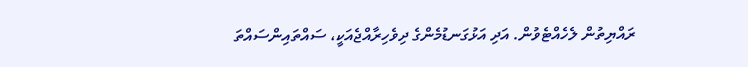ރައްޔިތުން ލެހެއްޓެވުން. އަދި އަޅުގަނޑުމެންގެ ދިވެހިރާއްޖެއަކީ، ސައްތައިންސައްތަ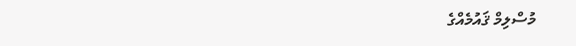މުސްލިމް ޤައުމެއްގެ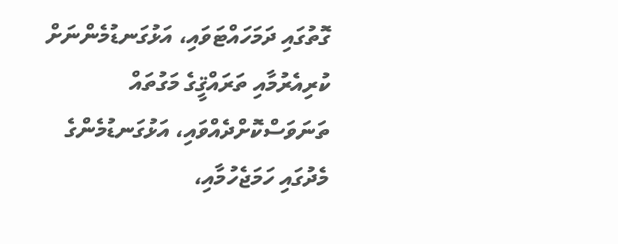ގޮތުގައި ދަމަހައްޓަވައި، އަޅުގަނޑުމެންނަށް ކުރިއެރުމާއި ތަރައްޤީގެ މަގުތައް ތަނަވަސްކޮށްދެއްވައި، އަޅުގަނޑުމެންގެ މެދުގައި ހަމަޖެހުމާއި،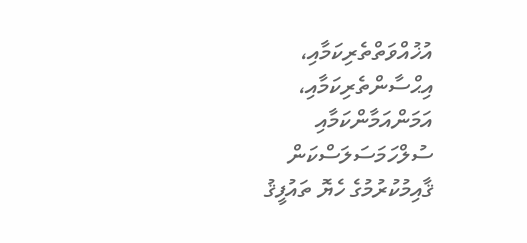އުޚުއްވަތްތެރިކަމާއި، އިޙްސާންތެރިކަމާއި، އަމަންއަމާންކަމާއި ސުލްހަމަސަލަސްކަން ޤާއިމުކުރުމުގެ ހެޔޮ ތައުފީޤު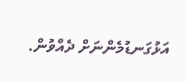އަޅުގަނޑުމެންނަށް ދެއްވުން.